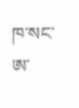ཁ་སང་ཨ་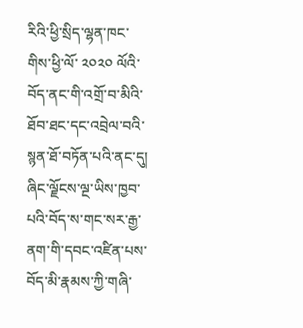རིའི་ཕྱི་སྲིད་ལྷན་ཁང་གིས་ཕྱི་ལོ་ ༢༠༢༠ ལོའི་བོད་ནང་གི་འགྲོ་བ་མིའི་ཐོབ་ཐང་དང་འབྲེལ་བའི་སྙན་ཐོ་བཏོན་པའི་ནང་དུ། ཞིང་ལྗོངས་ལྔ་ཡིས་ཁྱབ་པའི་བོད་ས་གང་སར་རྒྱ་ནག་གི་དབང་འཛིན་པས་བོད་མི་རྣམས་ཀྱི་གཞི་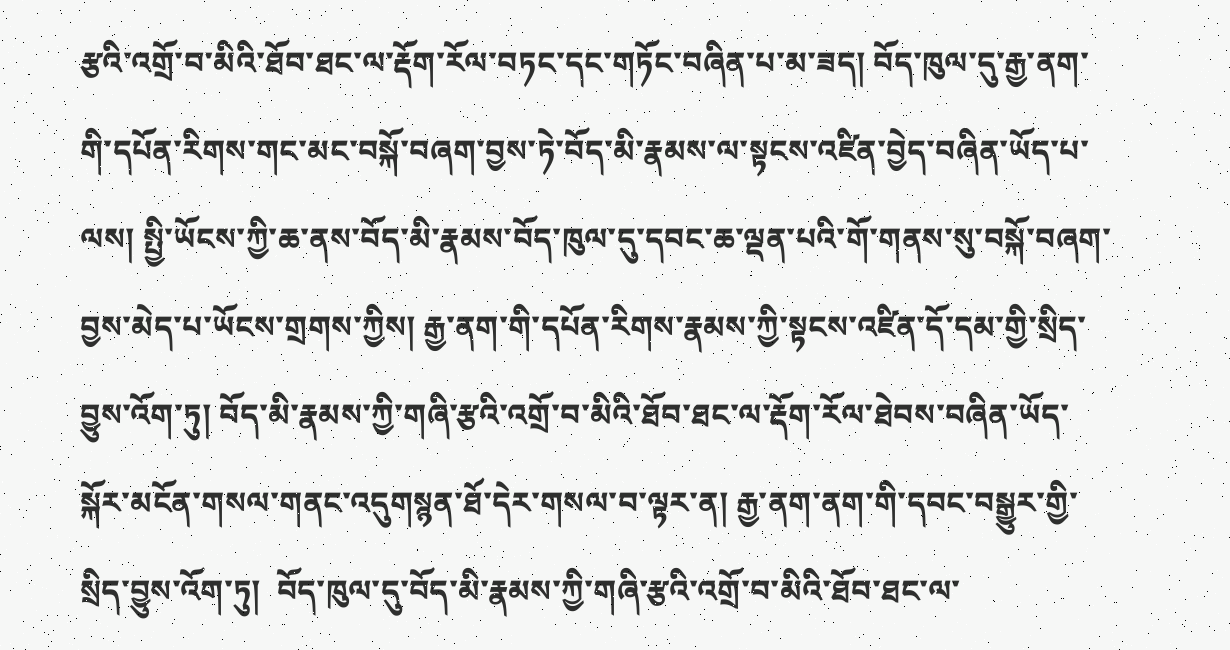རྩའི་འགྲོ་བ་མིའི་ཐོབ་ཐང་ལ་རྡོག་རོལ་བཏང་དང་གཏོང་བཞིན་པ་མ་ཟད། བོད་ཁུལ་དུ་རྒྱ་ནག་གི་དཔོན་རིགས་གང་མང་བསྐོ་བཞག་བྱས་ཏེ་བོད་མི་རྣམས་ལ་སྟངས་འཛིན་བྱེད་བཞིན་ཡོད་པ་ལས། སྤྱི་ཡོངས་ཀྱི་ཆ་ནས་བོད་མི་རྣམས་བོད་ཁུལ་དུ་དབང་ཆ་ལྡན་པའི་གོ་གནས་སུ་བསྐོ་བཞག་བྱས་མེད་པ་ཡོངས་གྲགས་ཀྱིས། རྒྱ་ནག་གི་དཔོན་རིགས་རྣམས་ཀྱི་སྟངས་འཛིན་དོ་དམ་གྱི་སྲིད་བྱུས་འོག་ཏུ། བོད་མི་རྣམས་ཀྱི་གཞི་རྩའི་འགྲོ་བ་མིའི་ཐོབ་ཐང་ལ་རྡོག་རོལ་ཐེབས་བཞིན་ཡོད་སྐོར་མངོན་གསལ་གནང་འདུགསྙན་ཐོ་དེར་གསལ་བ་ལྟར་ན། རྒྱ་ནག་ནག་གི་དབང་བསྒྱུར་གྱི་སྲིད་བྱུས་འོག་ཏུ།  བོད་ཁུལ་དུ་བོད་མི་རྣམས་ཀྱི་གཞི་རྩའི་འགྲོ་བ་མིའི་ཐོབ་ཐང་ལ་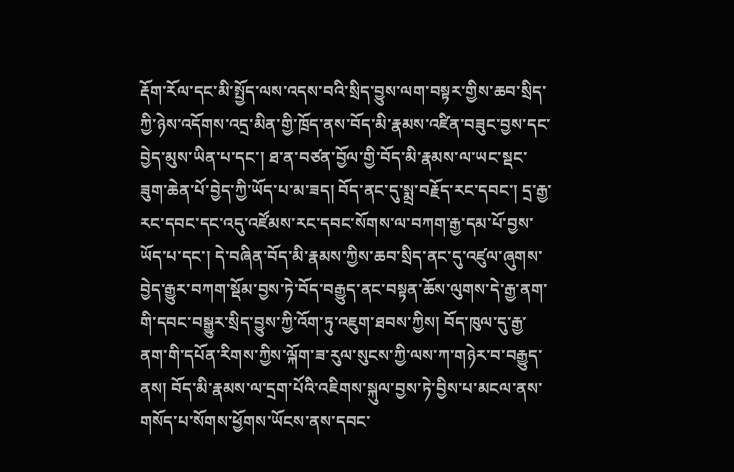རྡོག་རོལ་དང་མི་སྤྱོད་ལས་འདས་བའི་སྲིད་བྱུས་ལག་བསྟར་གྱིས་ཆབ་སྲིད་ཀྱི་ཉེས་འདོགས་འདྲ་མིན་གྱི་ཁྲོད་ནས་བོད་མི་རྣམས་འཛིན་བཟུང་བྱས་དང་བྱེད་མུས་ཡིན་པ་དང་། ཐ་ན་བཙན་བྱོལ་གྱི་བོད་མི་རྣམས་ལ་ཡང་སྡང་ཟུག་ཆེན་པོ་བྱེད་ཀྱི་ཡོད་པ་མ་ཟད། བོད་ནང་དུ་སྨྲ་བརྗོད་རང་དབང་། དྲ་རྒྱ་རང་དབང་དང་འདུ་འཛོམས་རང་དབང་སོགས་ལ་བཀག་རྒྱ་དམ་པོ་བྱས་ཡོད་པ་དང་། དེ་བཞིན་བོད་མི་རྣམས་ཀྱིས་ཆབ་སྲིད་ནང་དུ་འཛུལ་ཞུགས་བྱེད་རྒྱུར་བཀག་སྡོམ་བྱས་ཏེ་བོད་བརྒྱུད་ནང་བསྟན་ཆོས་ལུགས་དེ་རྒྱ་ནག་གི་དབང་བསྒྱུར་སྲིད་བྱུས་ཀྱི་འོག་ཏུ་འཇུག་ཐབས་ཀྱིས། བོད་ཁུལ་དུ་རྒྱ་ནག་གི་དཔོན་རིགས་ཀྱིས་ལྐོག་ཟ་རུལ་སུངས་ཀྱི་ལས་ཀ་གཉེར་བ་བརྒྱུད་ནས། བོད་མི་རྣམས་ལ་དྲག་པོའི་འཇིགས་སྐུལ་བྱས་ཏེ་བྱིས་པ་མངལ་ནས་གསོད་པ་སོགས་ཕྱོགས་ཡོངས་ནས་དབང་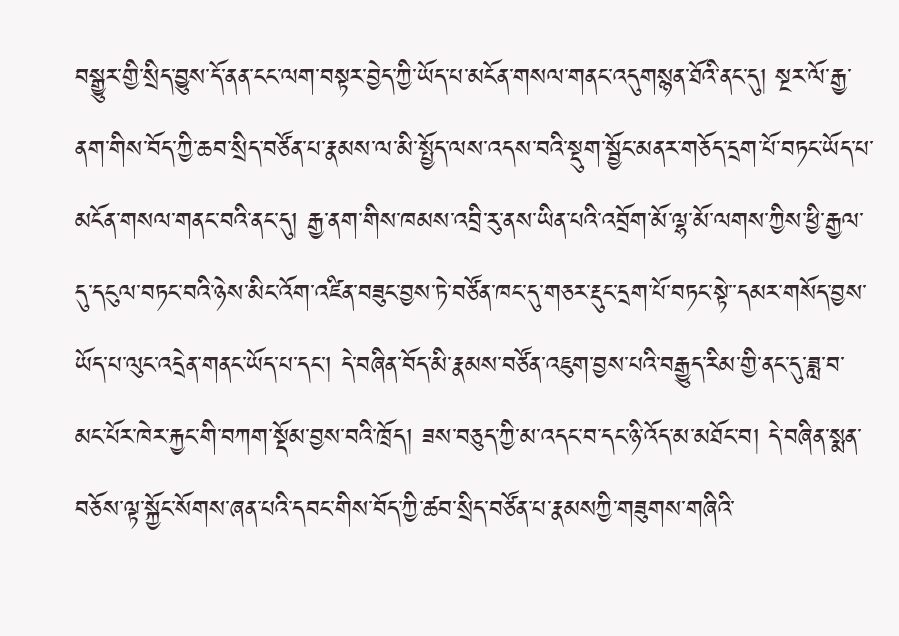བསྒྱུར་གྱི་སྲིད་བྱུས་དོ་ནན་ངང་ལག་བསྟར་བྱེད་ཀྱི་ཡོད་པ་མངོན་གསལ་གནང་འདུགསྙན་ཐོའི་ནང་དུ། སྔར་ལོ་རྒྱ་ནག་གིས་བོད་ཀྱི་ཆབ་སྲིད་བཙོན་པ་རྣམས་ལ་མི་སྤྱོད་ལས་འདས་བའི་སྡུག་སྦྱོང་མནར་གཅོད་དྲག་པོ་བཏང་ཡོད་པ་མངོན་གསལ་གནང་བའི་ནང་དུ། རྒྱ་ནག་གིས་ཁམས་འབྲི་རུ་ནས་ཡིན་པའི་འབྲོག་མོ་ལྷ་མོ་ལགས་ཀྱིས་ཕྱི་རྒྱལ་དུ་དངུལ་བཏང་བའི་ཉེས་མིང་འོག་འཛིན་བཟུང་བྱས་ཏེ་བཙོན་ཁང་དུ་གཅར་རྡུང་དྲག་པོ་བཏང་སྟེ་་དམར་གསོད་བྱས་ཡོད་པ་ལུང་འདྲེན་གནང་ཡོད་པ་དང་། དེ་བཞིན་བོད་མི་རྣམས་བཙོན་འཇུག་བྱས་པའི་བརྒྱུད་རིམ་གྱི་ནང་དུ་ཟླ་བ་མང་པོར་ཁེར་རྐྱང་གི་བཀག་སྡོམ་བྱས་བའི་ཁྲོད། ཟས་བཅུད་ཀྱི་མ་འདང་བ་དང་ཉི་འོད་མ་མཐོང་བ། དེ་བཞིན་སྨན་བཅོས་ལྟ་སྐྱོང་སོགས་ཞན་པའི་དབང་གིས་བོད་ཀྱི་ཚབ་སྲིད་བཙོན་པ་རྣམསཀྱི་གཟུགས་གཞིའི་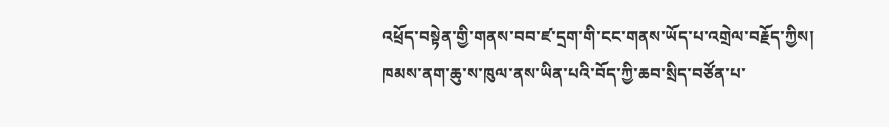འཕྲོད་བསྟེན་གྱི་གནས་བབ་ཛ་དྲག་གི་ངང་གནས་ཡོད་པ་འགྲེལ་བརྗོད་ཀྱིས།  ཁམས་ནག་ཆུ་ས་ཁུལ་ནས་ཡིན་པའི་བོད་ཀྱི་ཆབ་སྲིད་བཙོན་པ་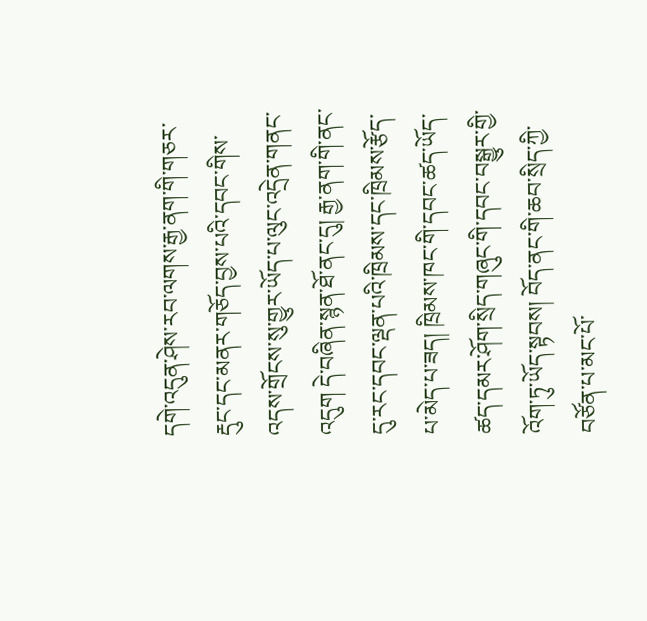དགེ་འདུན་ཤེས་རབ་ལགས་རྒྱ་ནག་གི་གཅར་རྡུང་དང་མནར་གཅོད་བྱས་པའི་དབང་གིས་འདས་གྲོངས་སུ་གྱུར་ཡོད་པ་ལུང་འདྲེན་གནང་འདུག དེ་བཞིན་སྙན་ཐོ་ནང་དུ། རྒྱ་ནག་གི་ནང་དུ་རང་དབང་ལྡན་པའི་ཁྲིམས་དང་ཁྲིམས་རྩོད་པ་མེད་པ་ཟད། ཁྲིམས་ཁང་གི་དབང་ཚད་ཡོད་ཚད་དམར་ཤོག་སྲིད་གཞུང་གི་དབང་བསྒྱུར་གྱི་འོག་ཏུ་ཡོད་སྟབས། བོད་ནང་གི་ཆབ་སྲིད་ཀྱི་བཙོན་པ་མང་པོ་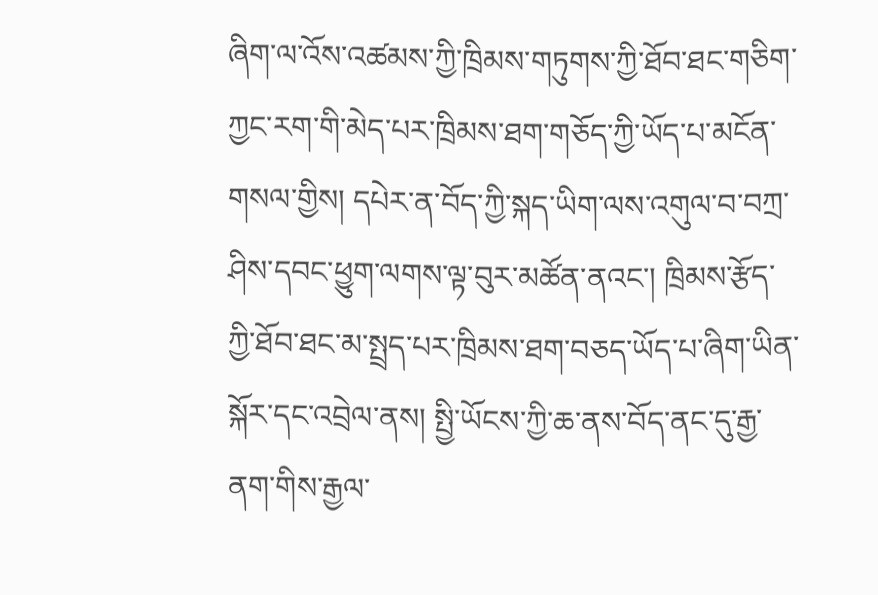ཞིག་ལ་འོས་འཚམས་ཀྱི་ཁྲིམས་གཏུགས་ཀྱི་ཐོབ་ཐང་གཅིག་ཀྱང་རག་གི་མེད་པར་ཁྲིམས་ཐག་གཅོད་ཀྱི་ཡོད་པ་མངོན་གསལ་གྱིས། དཔེར་ན་བོད་ཀྱི་སྐད་ཡིག་ལས་འགུལ་བ་བཀྲ་ཤིས་དབང་ཕྱུག་ལགས་ལྟ་བུར་མཚོན་ནའང་། ཁྲིམས་རྩོད་ཀྱི་ཐོབ་ཐང་མ་སྤྲད་པར་ཁྲིམས་ཐག་བཅད་ཡོད་པ་ཞིག་ཡིན་སྐོར་དང་འབྲེལ་ནས། སྤྱི་ཡོངས་ཀྱི་ཆ་ནས་བོད་ནང་དུ་རྒྱ་ནག་གིས་རྒྱལ་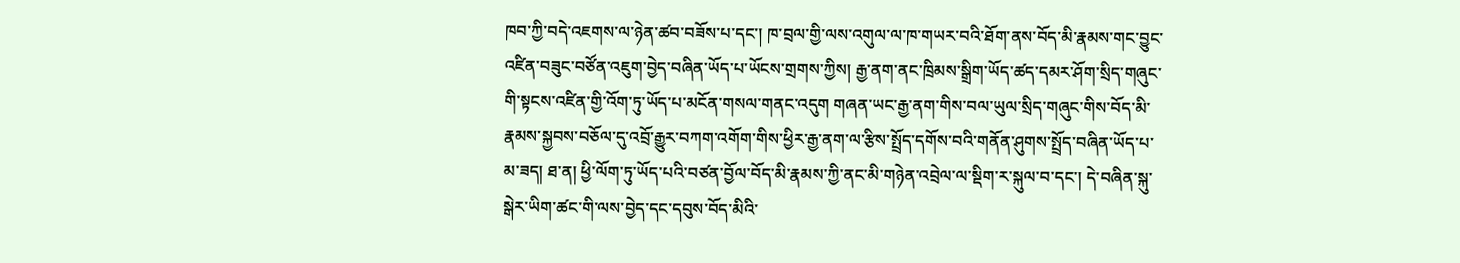ཁབ་ཀྱི་བདེ་འཇགས་ལ་ཉེན་ཚབ་བཟོས་པ་དང་། ཁ་བྲལ་གྱི་ལས་འགུལ་ལ་ཁ་གཡར་བའི་ཐོག་ནས་བོད་མི་རྣམས་གང་བྱུང་འཛིན་བཟུང་བཙོན་འཇུག་བྱེད་བཞིན་ཡོད་པ་ཡོངས་གྲགས་ཀྱིས། རྒྱ་ནག་ནང་ཁྲིམས་སྒྲིག་ཡོད་ཚད་དམར་ཤོག་སྲིད་གཞུང་གི་སྟངས་འཛིན་གྱི་འོག་ཏུ་ཡོད་པ་མངོན་གསལ་གནང་འདུག གཞན་ཡང་རྒྱ་ནག་གིས་བལ་ཡུལ་སྲིད་གཞུང་གིས་བོད་མི་རྣམས་སྐྱབས་བཅོལ་དུ་འབྲོ་རྒྱུར་བཀག་འགོག་གིས་ཕྱིར་རྒྱ་ནག་ལ་རྩིས་སྤྲོད་དགོས་བའི་གནོན་ཤུགས་སྤྲོད་བཞིན་ཡོད་པ་མ་ཟད། ཐ་ན། ཕྱི་ལོག་ཏུ་ཡོད་པའི་བཙན་བྱོལ་བོད་མི་རྣམས་ཀྱི་ནང་མི་གཉེན་འབྲེལ་ལ་སྡིག་ར་སྐུལ་བ་དང་། དེ་བཞིན་སྐུ་སྒེར་ཡིག་ཚང་གི་ལས་བྱེད་དང་དབུས་བོད་མིའི་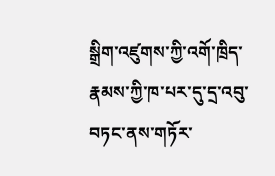སྒྲིག་འཛུགས་ཀྱི་འགོ་ཁྲིད་རྣམས་ཀྱི་ཁ་པར་དུ་དྲ་འབུ་བཏང་ནས་གཏོར་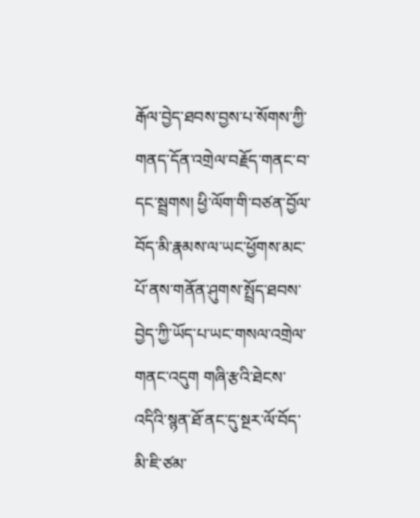རྒོལ་བྱེད་ཐབས་བྱས་པ་སོགས་ཀྱི་གནད་དོན་འགྲེལ་བརྗོད་གནང་བ་དང་སྦྲགས། ཕྱི་ལོག་གི་བཙན་བྱོལ་བོད་མི་རྣམས་ལ་ཡང་ཕྱོགས་མང་པོ་ནས་གནོན་ཤུགས་སྤྲོད་ཐབས་བྱེད་ཀྱི་ཡོད་པ་ཡང་གསལ་འགྲེལ་གནང་འདུག གཞི་རྩའི་ཐེངས་འདིའི་སྙན་ཐོ་ནང་དུ་སྔར་ལོ་བོད་མི་ཇི་ཙམ་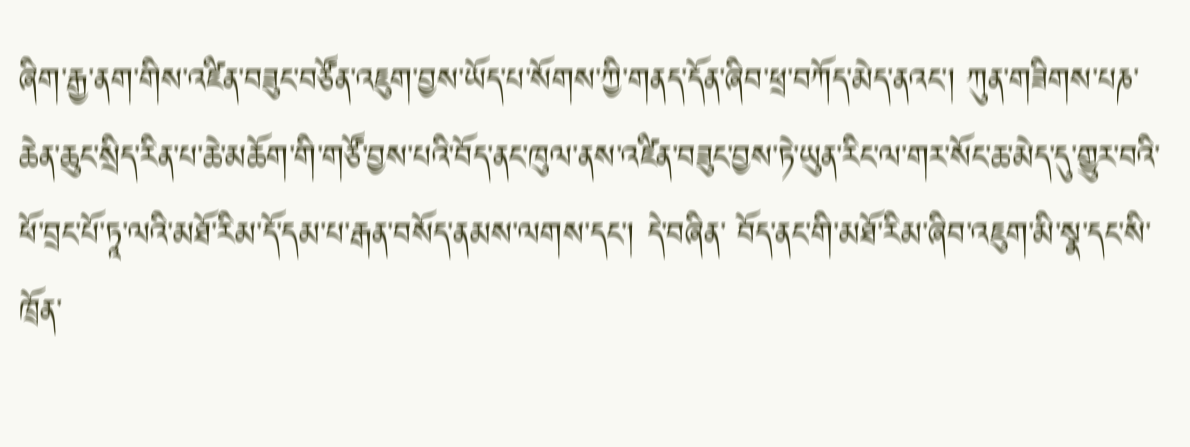ཞིག་རྒྱ་ནག་གིས་འཛིན་བཟུང་བཙོན་འཇུག་བྱས་ཡོད་པ་སོགས་ཀྱི་གནད་དོན་ཞིབ་ཕྲ་བཀོད་མེད་ནའང་། ཀུན་གཟིགས་པཎ་ཆེན་ཆུང་སྲིད་རིན་པ་ཆེ་མཆོག་གི་གཙོ་བྱས་པའི་བོད་ནང་ཁུལ་ནས་འཛིན་བཟུང་བྱས་ཏེ་ཡུན་རིང་ལ་གར་སོང་ཆ་མེད་དུ་གྱུར་བའི་ཕོ་བྲང་པོ་ཏཱ་ལའི་མཐོ་རིམ་དོ་དམ་པ་རྒན་བསོད་ནམས་ལགས་དང་། དེ་བཞིན་ བོད་ནང་གི་མཐོ་རིམ་ཞིབ་འཇུག་མི་སྣ་དང་སི་ཁྲོན་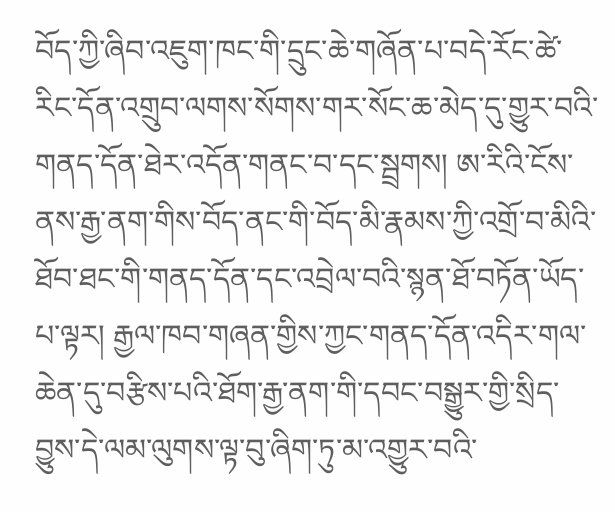བོད་ཀྱི་ཞིབ་འཇུག་ཁང་གི་དྲུང་ཆེ་གཞོན་པ་བདེ་རོང་ཚེ་རིང་དོན་འགྲུབ་ལགས་སོགས་གར་སོང་ཆ་མེད་དུ་གྱུར་བའི་གནད་དོན་ཐེར་འདོན་གནང་བ་དང་སྦྲགས། ཨ་རིའི་ངོས་ནས་རྒྱ་ནག་གིས་བོད་ནང་གི་བོད་མི་རྣམས་ཀྱི་འགྲོ་བ་མིའི་ཐོབ་ཐང་གི་གནད་དོན་དང་འབྲེལ་བའི་སྙན་ཐོ་བཏོན་ཡོད་པ་ལྟར། རྒྱལ་ཁབ་གཞན་གྱིས་ཀྱང་གནད་དོན་འདིར་གལ་ཆེན་དུ་བརྩིས་པའི་ཐོག་རྒྱ་ནག་གི་དབང་བསྒྱུར་གྱི་སྲིད་བྱུས་དེ་ལམ་ལུགས་ལྟ་བུ་ཞིག་ཏུ་མ་འགྱུར་བའི་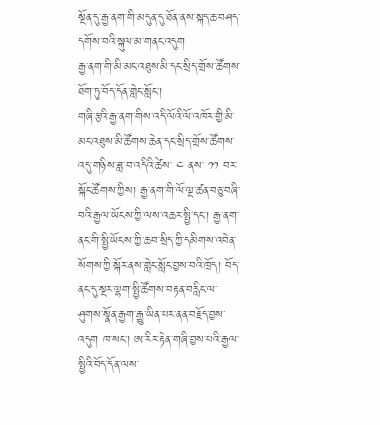སྔོན་དུ་རྒྱ་ནག་གི་མདུན་དུ་ཐོན་ནས་སྐད་ཆ་བཤད་དགོས་བའི་སྐུལ་མ་གནང་འདུག
རྒྱ་ནག་གི་མི་མང་འཐུས་མི་དང་སྲིད་གྲོས་ཚོགས་ཐོག་ཏུ་བོད་དོན་གླེང་སློང་།
གཞི་རྩའི་རྒྱ་ནག་གིས་འདི་ལོའི་ལོ་འཁོར་གྱི་མི་མང་འཐུས་མི་ཚོགས་ཆེན་དང་སྲིད་གྲོས་ཚོགས་འདུ་གཉིས་ཟླ་བ་འདིའི་ཚེས་ ༤ ནས་ ༡༡ བར་སྐོང་ཚོགས་ཀྱིས། རྒྱ་ནག་གི་ལོ་ལྔ་ཚན་བཅུ་བཞི་བའི་རྒྱལ་ཡོངས་ཀྱི་ལས་འཆར་སྤྱི་དང་། རྒྱ་ནག་ནང་གི་སྤྱི་ཡོངས་ཀྱི་ཆབ་སྲིད་ཀྱི་དམིགས་འབེན་སོགས་ཀྱི་སྐོར་ནས་གླེང་སློང་བྱས་བའི་ཁྲོད། བོད་ནང་དུ་སྔར་ལྷག་སྤྱི་ཚོགས་བརྟན་བརླིང་ལ་ཤུགས་སྣོན་རྒྱག་རྒྱུ་ཡིན་པར་ནན་བརྗོད་བྱས་འདུག ཁ་སང་། ཨ་རིར་རྟེན་གཞི་བྱས་པའི་རྒྱལ་སྤྱིའི་བོད་དོན་ལས་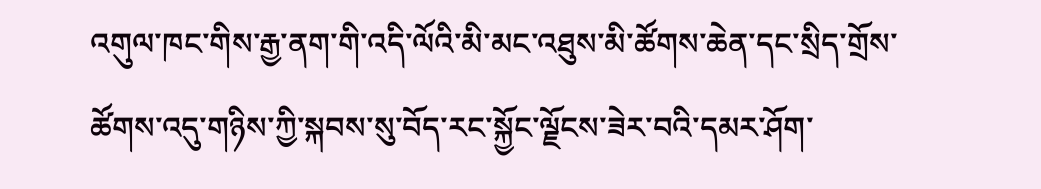འགུལ་ཁང་གིས་རྒྱ་ནག་གི་འདི་ལོའི་མི་མང་འཐུས་མི་ཚོགས་ཆེན་དང་སྲིད་གྲོས་ཚོགས་འདུ་གཉིས་ཀྱི་སྐབས་སུ་བོད་རང་སྐྱོང་ལྗོངས་ཟེར་བའི་དམར་ཤོག་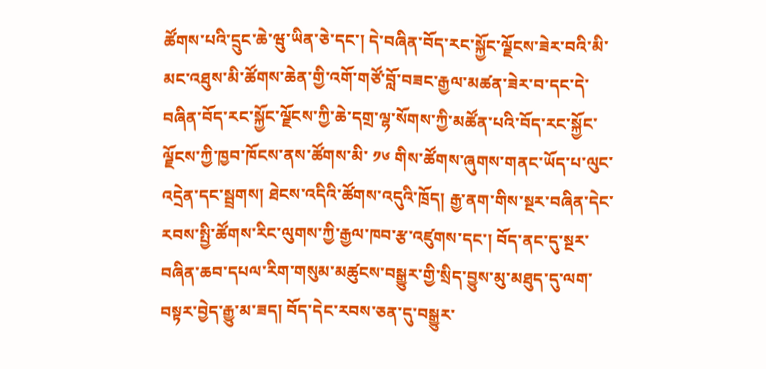ཚོགས་པའི་དྲུང་ཆེ་ཝུ་ཡིན་ཅེ་དང་། དེ་བཞིན་བོད་རང་སྐྱོང་ལྗོངས་ཟེར་བའི་མི་མང་འཐུས་མི་ཚོགས་ཆེན་གྱི་འགོ་གཙོ་བློ་བཟང་རྒྱལ་མཚན་ཟེར་བ་དང་དེ་བཞིན་བོད་རང་སྐྱོང་ལྗོངས་ཀྱི་ཆེ་དགྲ་ལྷ་སོགས་ཀྱི་མཚོན་པའི་བོད་རང་སྐྱོང་ལྗོངས་ཀྱི་ཁྱབ་ཁོངས་ནས་ཚོགས་མི་ ༡༦ གིས་ཚོགས་ཞུགས་གནང་ཡོད་པ་ལུང་འདྲེན་དང་སྦྲགས། ཐེངས་འདིའི་ཚོགས་འདུའི་ཁྲོད། རྒྱ་ནག་གིས་སྔར་བཞིན་དེང་རབས་སྤྱི་ཚོགས་རིང་ལུགས་ཀྱི་རྒྱལ་ཁབ་རྩ་འཛུགས་དང་། བོད་ནང་དུ་སྔར་བཞིན་ཆབ་དཔལ་རིག་གསུམ་མཚུངས་བསྒྱུར་གྱི་སྲིད་བྱུས་མུ་མཐུད་དུ་ལག་བསྟར་བྱེད་རྒྱུ་མ་ཟད། བོད་དེང་རབས་ཅན་དུ་བསྒྱུར་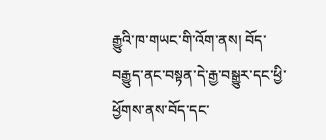རྒྱུའི་ཁ་གཡང་གི་འོག་ནས། བོད་བརྒྱུད་ནང་བསྟན་དེ་རྒྱ་བསྒྱུར་དང་ཕྱི་ཕྱོགས་ནས་བོད་དང་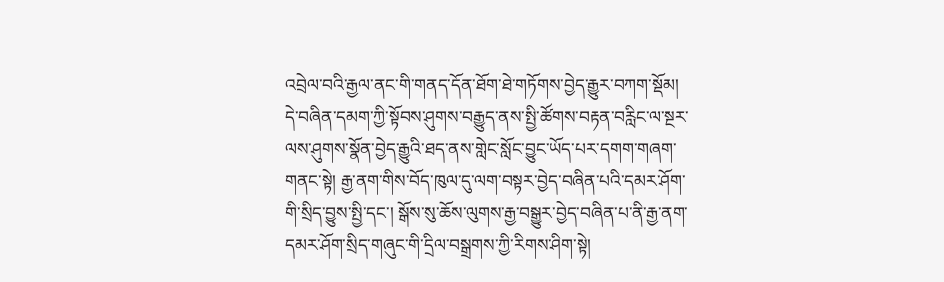འབྲེལ་བའི་རྒྱལ་ནང་གི་གནད་དོན་ཐོག་ཐེ་གཏོགས་བྱེད་རྒྱུར་བཀག་སྡོམ། དེ་བཞིན་དམག་ཀྱི་སྟོབས་ཤུགས་བརྒྱུད་ནས་སྤྱི་ཚོགས་བརྟན་བརླིང་ལ་སྔར་ལས་ཤུགས་སྣོན་བྱེད་རྒྱུའི་ཐད་ནས་གླེང་སློང་བྱུང་ཡོད་པར་དགག་གཞག་གནང་སྟེ། རྒྱ་ནག་གིས་བོད་ཁུལ་དུ་ལག་བསྟར་བྱེད་བཞིན་པའི་དམར་ཤོག་གི་སྲིད་བྱུས་སྤྱི་དང་། སྒོས་སུ་ཆོས་ལུགས་རྒྱ་བསྒྱུར་བྱེད་བཞིན་པ་ནི་རྒྱ་ནག་དམར་ཤོག་སྲིད་གཞུང་གི་དྲིལ་བསྒྲགས་ཀྱི་རིགས་ཤིག་སྟེ།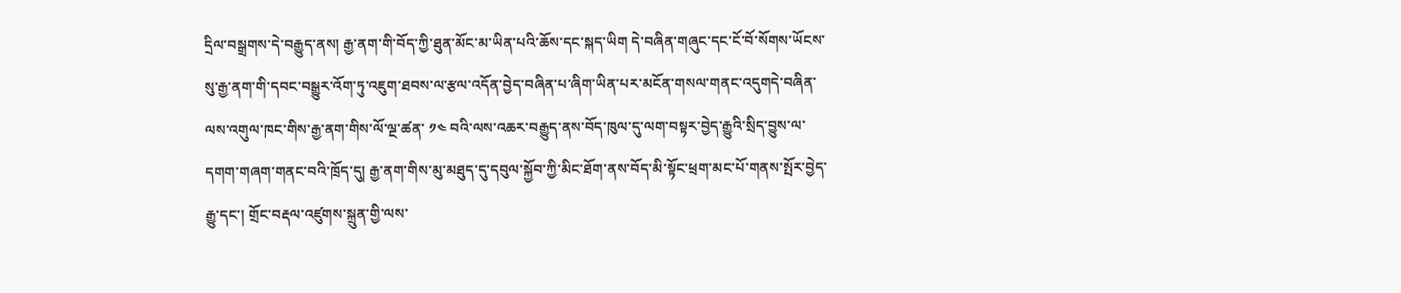དྲིལ་བསྒྲགས་དེ་བརྒྱུད་ནས། རྒྱ་ནག་གི་བོད་ཀྱི་ཐུན་མོང་མ་ཡིན་པའི་ཆོས་དང་སྐད་ཡིག དེ་བཞིན་གཞུང་དང་ངོ་བོ་སོགས་ཡོངས་སུ་རྒྱ་ནག་གི་དབང་བསྒྱུར་འོག་ཏུ་འཇུག་ཐབས་ལ་རྩལ་འདོན་བྱེད་བཞིན་པ་ཞིག་ཡིན་པར་མངོན་གསལ་གནང་འདུགདེ་བཞིན་ལས་འགུལ་ཁང་གིས་རྒྱ་ནག་གིས་ལོ་ལྔ་ཚན་ ༡༤ བའི་ལས་འཆར་བརྒྱུད་ནས་བོད་ཁུལ་དུ་ལག་བསྟར་བྱེད་རྒྱུའི་སྲིད་བྱུས་ལ་དགག་གཞག་གནང་བའི་ཁྲོད་དུ། རྒྱ་ནག་གིས་མུ་མཐུད་དུ་དབུལ་སྐྱོབ་ཀྱི་མིང་ཐོག་ནས་བོད་མི་སྟོང་ཕྲག་མང་པོ་གནས་སྤོར་བྱེད་རྒྱུ་དང་། གྲོང་བརྡལ་འཛུགས་སྐྲུན་གྱི་ལས་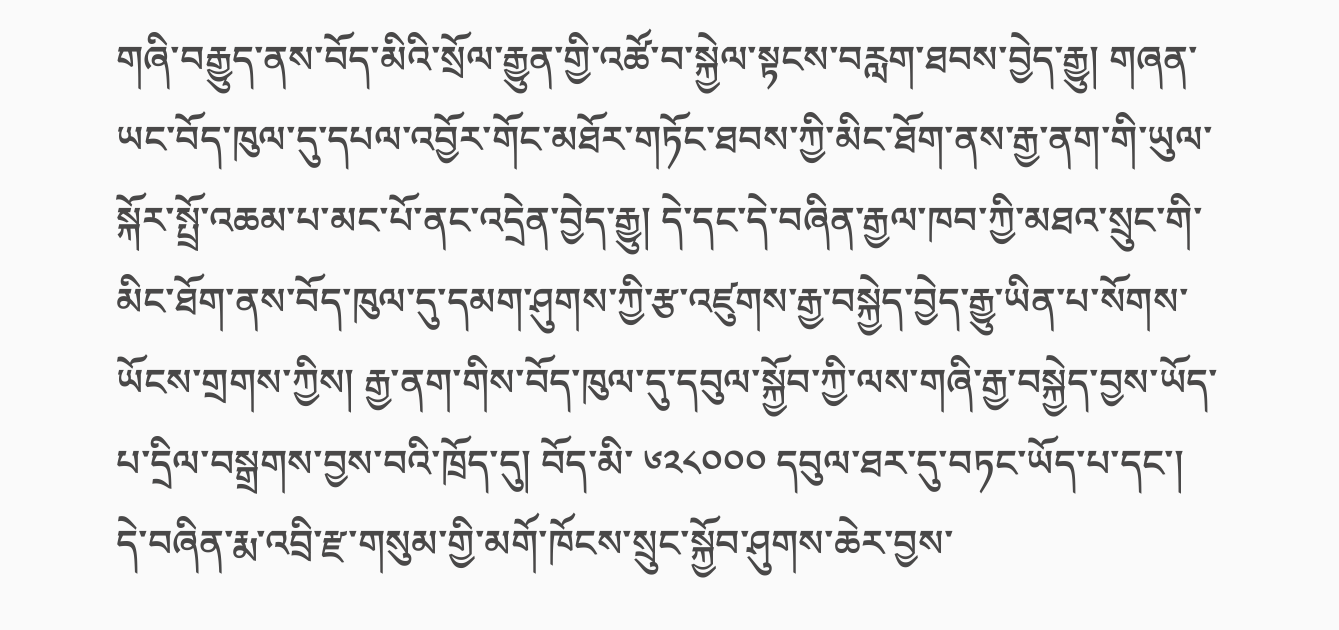གཞི་བརྒྱུད་ནས་བོད་མིའི་སྲོལ་རྒྱུན་གྱི་འཚོ་བ་སྐྱེལ་སྟངས་བརླག་ཐབས་བྱེད་རྒྱུ། གཞན་ཡང་བོད་ཁུལ་དུ་དཔལ་འབྱོར་གོང་མཐོར་གཏོང་ཐབས་ཀྱི་མིང་ཐོག་ནས་རྒྱ་ནག་གི་ཡུལ་སྐོར་སྤྲོ་འཆམ་པ་མང་པོ་ནང་འདྲེན་བྱེད་རྒྱུ། དེ་དང་དེ་བཞིན་རྒྱལ་ཁབ་ཀྱི་མཐའ་སྲུང་གི་མིང་ཐོག་ནས་བོད་ཁུལ་དུ་དམག་ཤུགས་ཀྱི་རྩ་འཛུགས་རྒྱ་བསྐྱེད་བྱེད་རྒྱུ་ཡིན་པ་སོགས་ཡོངས་གྲགས་ཀྱིས། རྒྱ་ནག་གིས་བོད་ཁུལ་དུ་དབུལ་སྐྱོབ་ཀྱི་ལས་གཞི་རྒྱ་བསྐྱེད་བྱས་ཡོད་པ་དྲིལ་བསྒྲགས་བྱས་བའི་ཁྲོད་དུ། བོད་མི་ ༦༢༨༠༠༠ དབུལ་ཐར་དུ་བཏང་ཡོད་པ་དང་། དེ་བཞིན་རྨ་འབྲི་རྫ་གསུམ་གྱི་མགོ་ཁོངས་སྲུང་སྐྱོབ་ཤུགས་ཆེར་བྱས་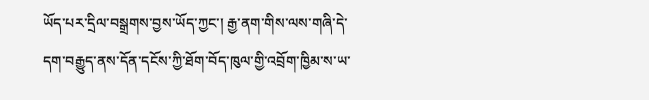ཡོད་པར་དྲིལ་བསྒྲགས་བྱས་ཡོད་ཀྱང་། རྒྱ་ནག་གིས་ལས་གཞི་དེ་དག་བརྒྱུད་ནས་དོན་དངོས་ཀྱི་ཐོག་བོད་ཁུལ་གྱི་འབྲོག་ཁྱིམ་ས་ཡ་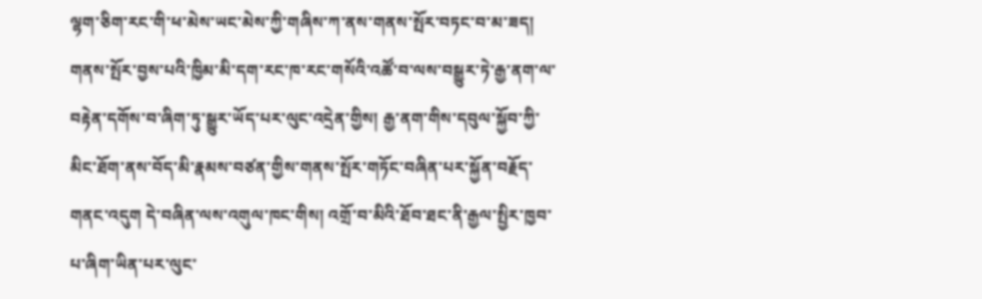ལྷག་ཅིག་རང་གི་ཕ་མེས་ཡང་མེས་ཀྱི་གཞིས་ཀ་ནས་གནས་སྤོར་བཏང་བ་མ་ཟད། གནས་སྤོར་བྱས་པའི་ཁྱིམ་མི་དག་རང་ཁ་རང་གསོའི་འཚོ་བ་ལས་བསྒྱུར་ཏེ་རྒྱ་ནག་ལ་བརྟེན་དགོས་བ་ཞིག་ཏུ་སྒྱུར་ཡོད་པར་ལུང་འདྲེན་གྱིས། རྒྱ་ནག་གིས་དབུལ་སྐྱོབ་ཀྱི་མིང་ཐོག་ནས་བོད་མི་རྣམས་བཙན་གྱིས་གནས་སྤོར་གཏོང་བཞིན་པར་སྐྱོན་བརྗོད་གནང་འདུག དེ་བཞིན་ལས་འགུལ་ཁང་གིས། འགྲོ་བ་མིའི་ཐོབ་ཐང་ནི་རྒྱལ་སྤྱིར་ཁྱབ་པ་ཞིག་ཡིན་པར་ལུང་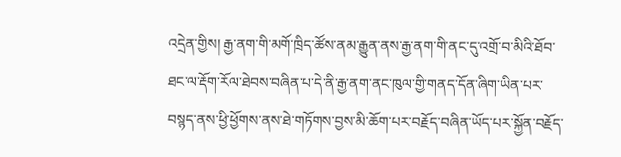འདྲེན་གྱིས། རྒྱ་ནག་གི་མགོ་ཁྲིད་ཚོས་ནམ་རྒྱུན་ནས་རྒྱ་ནག་གི་ནང་དུ་འགྲོ་བ་མིའི་ཐོབ་ཐང་ལ་རྡོག་རོལ་ཐེབས་བཞིན་པ་དེ་ནི་རྒྱ་ནག་ནང་ཁུལ་གྱི་གནད་དོན་ཞིག་ཡིན་པར་བསྙད་ནས་ཕྱི་ཕྱོགས་ནས་ཐེ་གཏོགས་བྱས་མི་ཆོག་པར་བརྗོད་བཞིན་ཡོད་པར་སྐྱོན་བརྗོད་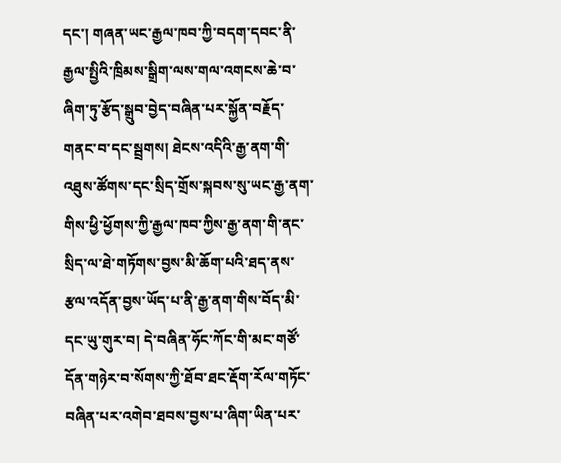དང་། གཞན་ཡང་རྒྱལ་ཁབ་ཀྱི་བདག་དབང་ནི་རྒྱལ་སྤྱིའི་ཁྲིམས་སྒྲིག་ལས་གལ་འགངས་ཆེ་བ་ཞིག་ཏུ་རྩོད་སྒྲུབ་བྱེད་བཞིན་པར་སྐྱོན་བརྗོད་གནང་བ་དང་སྦྲགས། ཐེངས་འདིའི་རྒྱ་ནག་གི་འཐུས་ཚོགས་དང་སྲིད་གྲོས་སྐབས་སུ་ཡང་རྒྱ་ནག་གིས་ཕྱི་ཕྱོགས་ཀྱི་རྒྱལ་ཁབ་ཀྱིས་རྒྱ་ནག་གི་ནང་སྲིད་ལ་ཐེ་གཏོགས་བྱས་མི་ཆོག་པའི་ཐད་ནས་རྩལ་འདོན་བྱས་ཡོད་པ་ནི་རྒྱ་ནག་གིས་བོད་མི་དང་ཡུ་གུར་བ། དེ་བཞིན་ཧོང་ཀོང་གི་མང་གཙོ་དོན་གཉེར་བ་སོགས་ཀྱི་ཐོབ་ཐང་རྡོག་རོལ་གཏོང་བཞིན་པར་འགེབ་ཐབས་བྱས་པ་ཞིག་ཡིན་པར་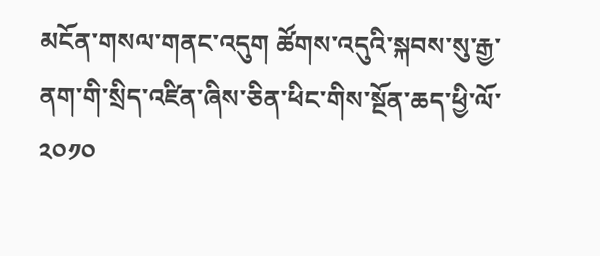མངོན་གསལ་གནང་འདུག ཚོགས་འདུའི་སྐབས་སུ་རྒྱ་ནག་གི་སྲིད་འཛིན་ཞིས་ཅིན་ཕིང་གིས་སྔོན་ཆད་ཕྱི་ལོ་ ༢༠༡༠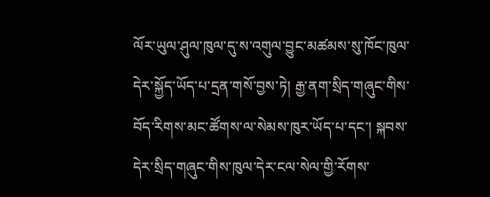ལོར་ཡུལ་ཤུལ་ཁུལ་དུ་ས་འགུལ་བྱུང་མཚམས་སུ་ཁོང་ཁུལ་དེར་སྐྱོད་ཡོད་པ་དྲན་གསོ་བྱས་ཏེ། རྒྱ་ནག་སྲིད་གཞུང་གིས་བོད་རིགས་མང་ཚོགས་ལ་སེམས་ཁུར་ཡོད་པ་དང་། སྐབས་དེར་སྲིད་གཞུང་གིས་ཁུལ་དེར་ངལ་སེལ་གྱི་རོགས་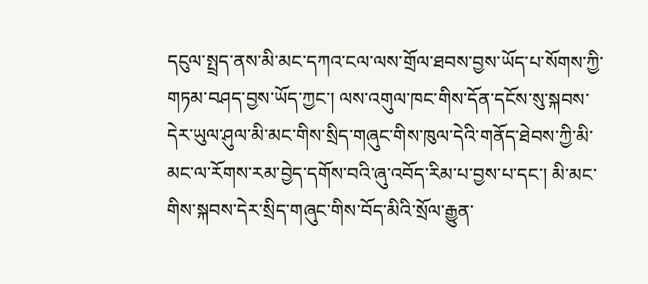དངུལ་སྤྲད་ནས་མི་མང་དཀའ་ངལ་ལས་གྲོལ་ཐབས་བྱས་ཡོད་པ་སོགས་ཀྱི་གཏམ་བཤད་བྱས་ཡོད་ཀྱང་། ལས་འགུལ་ཁང་གིས་དོན་དངོས་སུ་སྐབས་དེར་ཡུལ་ཤུལ་མི་མང་གིས་སྲིད་གཞུང་གིས་ཁུལ་དེའི་གནོད་ཐེབས་ཀྱི་མི་མང་ལ་རོགས་རམ་བྱེད་དགོས་བའི་ཞུ་འབོད་རིམ་པ་བྱས་པ་དང་། མི་མང་གིས་སྐབས་དེར་སྲིད་གཞུང་གིས་བོད་མིའི་སྲོལ་རྒྱུན་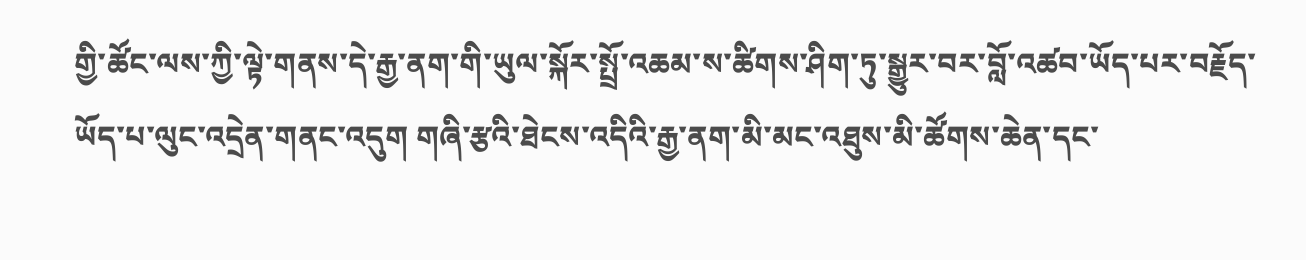གྱི་ཚོང་ལས་ཀྱི་ལྟེ་གནས་དེ་རྒྱ་ནག་གི་ཡུལ་སྐོར་སྤྲོ་འཆམ་ས་ཚིགས་ཤིག་ཏུ་སྒྱུར་བར་བློ་འཚབ་ཡོད་པར་བརྗོད་ཡོད་པ་ལུང་འདྲེན་གནང་འདུག གཞི་རྩའི་ཐེངས་འདིའི་རྒྱ་ནག་མི་མང་འཐུས་མི་ཚོགས་ཆེན་དང་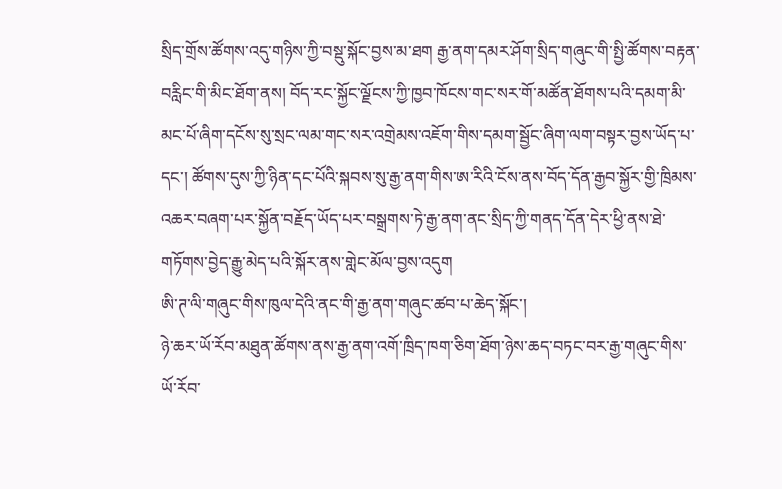སྲིད་གྲོས་ཚོགས་འདུ་གཉིས་ཀྱི་བསྡུ་སྐོང་བྱས་མ་ཐག རྒྱ་ནག་དམར་ཤོག་སྲིད་གཞུང་གི་སྤྱི་ཚོགས་བརྟན་བརླིང་གི་མིང་ཐོག་ནས། བོད་རང་སྐྱོང་ལྗོངས་ཀྱི་ཁྱབ་ཁོངས་གང་སར་གོ་མཚོན་ཐོགས་པའི་དམག་མི་མང་པོ་ཞིག་དངོས་སུ་སྲང་ལམ་གང་སར་འགྲེམས་འཇོག་གིས་དམག་སྦྱོང་ཞིག་ལག་བསྟར་བྱས་ཡོད་པ་དང་། ཚོགས་དུས་ཀྱི་ཉིན་དང་པོའི་སྐབས་སུ་རྒྱ་ནག་གིས་ཨ་རིའི་ངོས་ནས་བོད་དོན་རྒྱབ་སྐྱོར་གྱི་ཁྲིམས་འཆར་བཞག་པར་སྐྱོན་བརྗོད་ཡོད་པར་བསྒྲགས་ཏེ་རྒྱ་ནག་ནང་སྲིད་ཀྱི་གནད་དོན་དེར་ཕྱི་ནས་ཐེ་གཏོགས་བྱེད་རྒྱུ་མེད་པའི་སྐོར་ནས་གླེང་མོལ་བྱས་འདུག
ཨི་ཊ་ལི་གཞུང་གིས་ཁུལ་དེའི་ནང་གི་རྒྱ་ནག་གཞུང་ཚབ་པ་ཆེད་སྐོང་།
ཉེ་ཆར་ཡོ་རོབ་མཐུན་ཚོགས་ནས་རྒྱ་ནག་འགོ་ཁྲིད་ཁག་ཅིག་ཐོག་ཉེས་ཆད་བཏང་བར་རྒྱ་གཞུང་གིས་ཡོ་རོབ་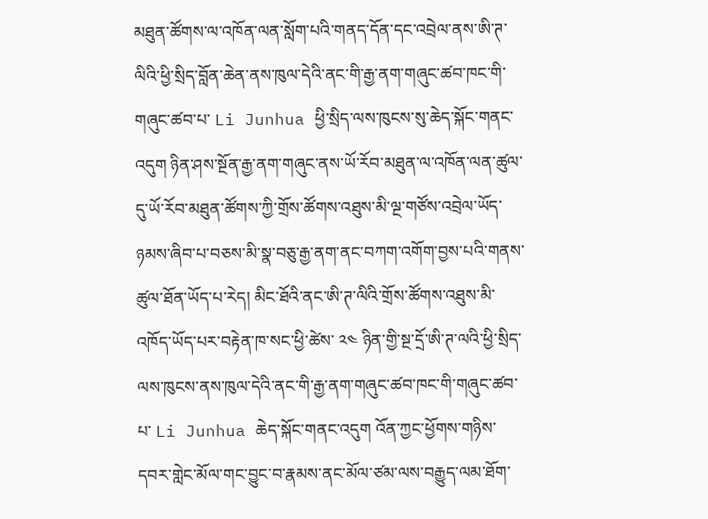མཐུན་ཚོགས་ལ་འཁོན་ལན་སློག་པའི་གནད་དོན་དང་འབྲེལ་ནས་ཨི་ཊ་ལིའི་ཕྱི་སྲིད་བློན་ཆེན་ནས་ཁུལ་དེའི་ནང་གི་རྒྱ་ནག་གཞུང་ཚབ་ཁང་གི་གཞུང་ཚབ་པ་ Li Junhua ཕྱི་སྲིད་ལས་ཁུངས་སུ་ཆེད་སྐོང་གནང་འདུག ཉིན་ཤས་སྔོན་རྒྱ་ནག་གཞུང་ནས་ཡོ་རོབ་མཐུན་ལ་འཁོན་ལན་ཚུལ་དུ་ཡོ་རོབ་མཐུན་ཚོགས་ཀྱི་གྲོས་ཚོགས་འཐུས་མི་ལྔ་གཙོས་འབྲེལ་ཡོད་ཉམས་ཞིབ་པ་བཅས་མི་སྣ་བཅུ་རྒྱ་ནག་ནང་བཀག་འགོག་བྱས་པའི་གནས་ཚུལ་ཐོན་ཡོད་པ་རེད། མིང་ཐོའི་ནང་ཨི་ཊ་ལིའི་གྲོས་ཚོགས་འཐུས་མི་འཁོད་ཡོད་པར་བརྟེན་ཁ་སང་ཕྱི་ཚེས་ ༢༤ ཉིན་གྱི་སྔ་དྲོ་ཨི་ཊ་ལའི་ཕྱི་སྲིད་ལས་ཁུངས་ནས་ཁུལ་དེའི་ནང་གི་རྒྱ་ནག་གཞུང་ཚབ་ཁང་གི་གཞུང་ཚབ་པ་ Li Junhua ཆེད་སྐོང་གནང་འདུག འོན་ཀྱང་ཕྱོགས་གཉིས་དབར་གླེང་མོལ་གང་བྱུང་བ་རྣམས་ནང་མོལ་ཙམ་ལས་བརྒྱུད་ལམ་ཐོག་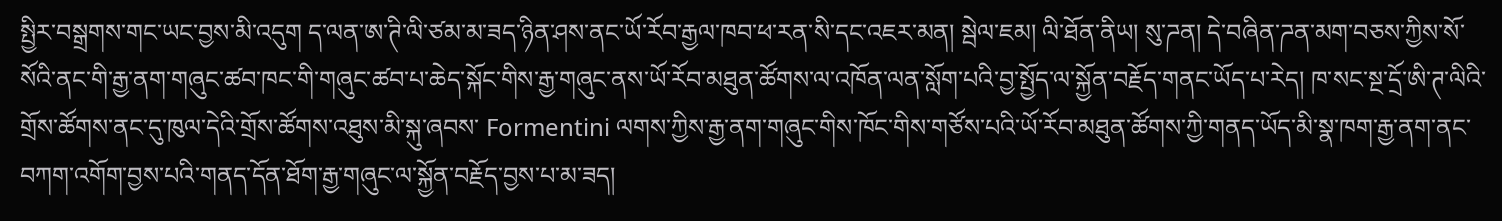སྤྱིར་བསྒྲགས་གང་ཡང་བྱས་མི་འདུག ད་ལན་ཨ་ཊི་ལི་ཙམ་མ་ཟད་ཉིན་ཤས་ནང་ཡོ་རོབ་རྒྱལ་ཁབ་ཕ་རན་སི་དང་འཇར་མན། སྦེལ་ཇམ། ལི་ཐོན་ནིཡ། སུ་ཌན། དེ་བཞིན་ཌན་མག་བཅས་ཀྱིས་སོ་སོའི་ནང་གི་རྒྱ་ནག་གཞུང་ཚབ་ཁང་གི་གཞུང་ཚབ་པ་ཆེད་སྐོང་གིས་རྒྱ་གཞུང་ནས་ཡོ་རོབ་མཐུན་ཚོགས་ལ་འཁོན་ལན་སློག་པའི་བྱ་སྤྱོད་ལ་སྐྱོན་བརྗོད་གནང་ཡོད་པ་རེད། ཁ་སང་སྔ་དྲོ་ཨི་ཊ་ལིའི་གྲོས་ཚོགས་ནང་དུ་ཁུལ་དེའི་གྲོས་ཚོགས་འཐུས་མི་སྐུ་ཞབས་ Formentini ལགས་ཀྱིས་རྒྱ་ནག་གཞུང་གིས་ཁོང་གིས་གཙོས་པའི་ཡོ་རོབ་མཐུན་ཚོགས་ཀྱི་གནད་ཡོད་མི་སྣ་ཁག་རྒྱ་ནག་ནང་བཀག་འགོག་བྱས་པའི་གནད་དོན་ཐོག་རྒྱ་གཞུང་ལ་སྐྱོན་བརྗོད་བྱས་པ་མ་ཟད།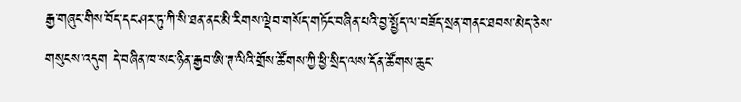རྒྱ་གཞུང་གིས་བོད་དང་ཤར་ཏུ་ཀི་སི་ཐན་ནང་མི་རིགས་ལྡེབ་གསོད་གཏོང་བཞིན་པའི་བྱ་སྤྱོད་ལ་བཟོད་སྲན་གནང་ཐབས་མེད་ཅེས་གསུངས་འདུག དེ་བཞིན་ཁ་སང་ཉིན་རྒྱབ་ཨི་ཊ་ལིའི་གྲོས་ཚོགས་ཀྱི་ཕྱི་སྲིད་ལས་དོན་ཚོགས་ཆུང་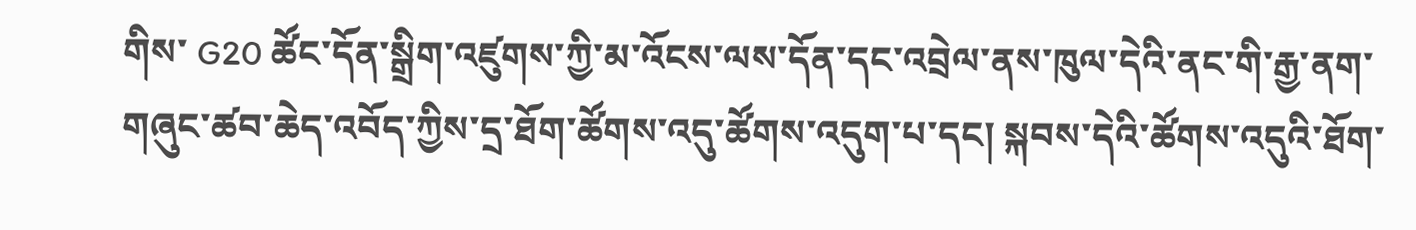གིས་ G20 ཚོང་དོན་སྒྲིག་འཛུགས་ཀྱི་མ་འོངས་ལས་དོན་དང་འབྲེལ་ནས་ཁུལ་དེའི་ནང་གི་རྒྱ་ནག་གཞུང་ཚབ་ཆེད་འབོད་ཀྱིས་དྲ་ཐོག་ཚོགས་འདུ་ཚོགས་འདུག་པ་དང། སྐབས་དེའི་ཚོགས་འདུའི་ཐོག་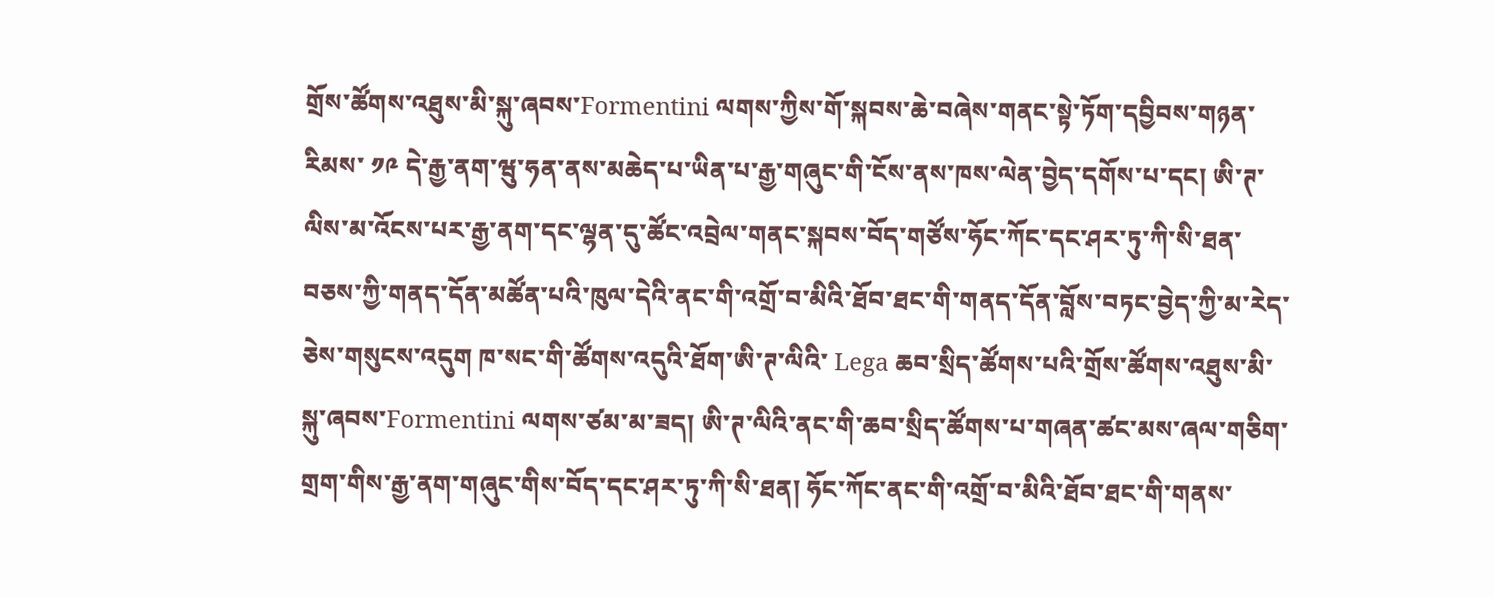གྲོས་ཚོགས་འཐུས་མི་སྐུ་ཞབས་Formentini ལགས་ཀྱིས་གོ་སྐབས་ཆེ་བཞེས་གནང་སྟེ་ཏོག་དབྱིབས་གཉན་རིམས་ ༡༩ དེ་རྒྱ་ནག་ཝུ་ཧན་ནས་མཆེད་པ་ཡིན་པ་རྒྱ་གཞུང་གི་ངོས་ནས་ཁས་ལེན་བྱེད་དགོས་པ་དང། ཨི་ཊ་ལིས་མ་འོངས་པར་རྒྱ་ནག་དང་ལྷན་དུ་ཚོང་འབྲེལ་གནང་སྐབས་བོད་གཙོས་ཧོང་ཀོང་དང་ཤར་ཏུ་ཀི་སི་ཐན་བཅས་ཀྱི་གནད་དོན་མཚོན་པའི་ཁུལ་དེའི་ནང་གི་འགྲོ་བ་མིའི་ཐོབ་ཐང་གི་གནད་དོན་བློས་བཏང་བྱེད་ཀྱི་མ་རེད་ཅེས་གསུངས་འདུག ཁ་སང་གི་ཚོགས་འདུའི་ཐོག་ཨི་ཊ་ལིའི་ Lega ཆབ་སྲིད་ཚོགས་པའི་གྲོས་ཚོགས་འཐུས་མི་སྐུ་ཞབས་Formentini ལགས་ཙམ་མ་ཟད། ཨི་ཊ་ལིའི་ནང་གི་ཆབ་སྲིད་ཚོགས་པ་གཞན་ཚང་མས་ཞལ་གཅིག་གྲག་གིས་རྒྱ་ནག་གཞུང་གིས་བོད་དང་ཤར་ཏུ་ཀི་སི་ཐན། ཧོང་ཀོང་ནང་གི་འགྲོ་བ་མིའི་ཐོབ་ཐང་གི་གནས་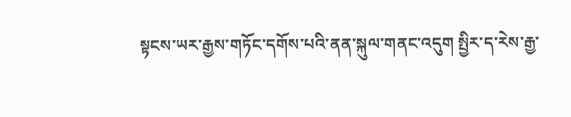སྟངས་ཡར་རྒྱས་གཏོང་དགོས་པའི་ནན་སྐུལ་གནང་འདུག སྤྱིར་ད་རེས་རྒྱ་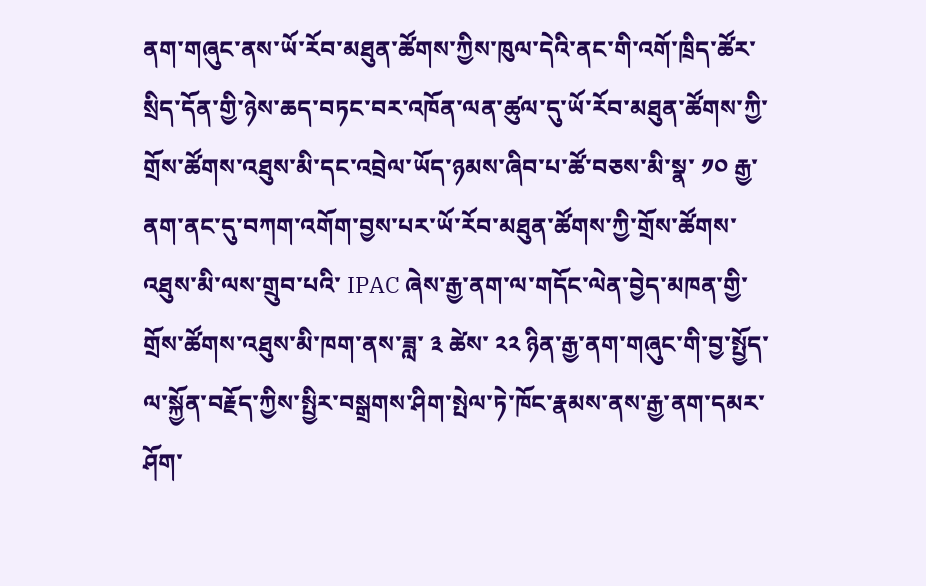ནག་གཞུང་ནས་ཡོ་རོབ་མཐུན་ཚོགས་ཀྱིས་ཁུལ་དེའི་ནང་གི་འགོ་ཁྲིད་ཚོར་སྲིད་དོན་གྱི་ཉེས་ཆད་བཏང་བར་འཁོན་ལན་ཚུལ་དུ་ཡོ་རོབ་མཐུན་ཚོགས་ཀྱི་གྲོས་ཚོགས་འཐུས་མི་དང་འབྲེལ་ཡོད་ཉམས་ཞིབ་པ་ཚོ་བཅས་མི་སྣ་ ༡༠ རྒྱ་ནག་ནང་དུ་བཀག་འགོག་བྱས་པར་ཡོ་རོབ་མཐུན་ཚོགས་ཀྱི་གྲོས་ཚོགས་འཐུས་མི་ལས་གྲུབ་པའི་ IPAC ཞེས་རྒྱ་ནག་ལ་གདོང་ལེན་བྱེད་མཁན་གྱི་གྲོས་ཚོགས་འཐུས་མི་ཁག་ནས་ཟླ་ ༣ ཚེས་ ༢༢ ཉིན་རྒྱ་ནག་གཞུང་གི་བྱ་སྤྱོད་ལ་སྐྱོན་བརྗོད་ཀྱིས་སྤྱིར་བསྒྲགས་ཤིག་སྤེལ་ཏེ་ཁོང་རྣམས་ནས་རྒྱ་ནག་དམར་ཤོག་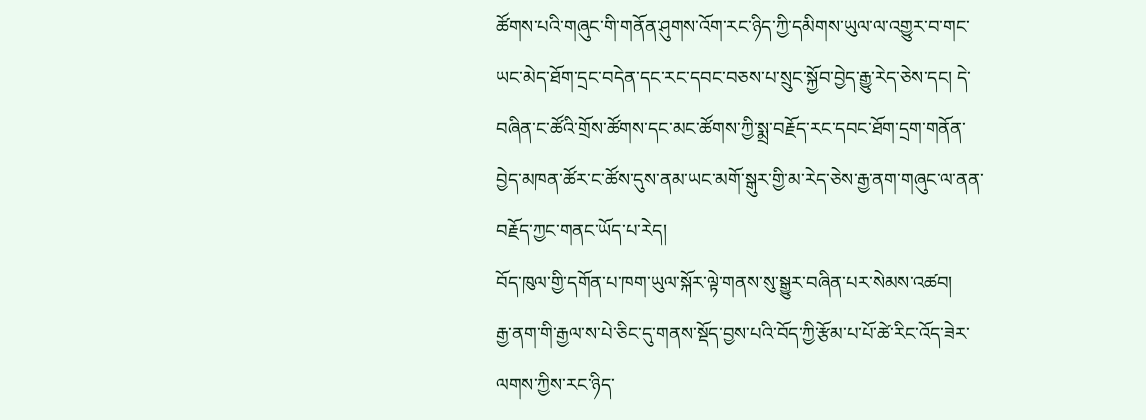ཚོགས་པའི་གཞུང་གི་གནོན་ཤུགས་འོག་རང་ཉིད་ཀྱི་དམིགས་ཡུལ་ལ་འགྱུར་བ་གང་ཡང་མེད་ཐོག་དྲང་བདེན་དང་རང་དབང་བཅས་པ་སྲུང་སྐྱོབ་བྱེད་རྒྱུ་རེད་ཅེས་དང། དེ་བཞིན་ང་ཚོའི་གྲོས་ཚོགས་དང་མང་ཚོགས་ཀྱི་སྨྲ་བརྗོད་རང་དབང་ཐོག་དྲག་གནོན་བྱེད་མཁན་ཚོར་ང་ཚོས་དུས་ནམ་ཡང་མགོ་སྒུར་གྱི་མ་རེད་ཅེས་རྒྱ་ནག་གཞུང་ལ་ནན་བརྗོད་ཀྱང་གནང་ཡོད་པ་རེད།
བོད་ཁུལ་གྱི་དགོན་པ་ཁག་ཡུལ་སྐོར་ལྟེ་གནས་སུ་སྒྱུར་བཞིན་པར་སེམས་འཚབ།
རྒྱ་ནག་གི་རྒྱལ་ས་པེ་ཅིང་དུ་གནས་སྡོད་བྱས་པའི་བོད་ཀྱི་རྩོམ་པ་པོ་ཚེ་རིང་འོད་ཟེར་ལགས་ཀྱིས་རང་ཉིད་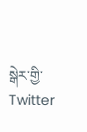སྒེར་གྱི་Twitter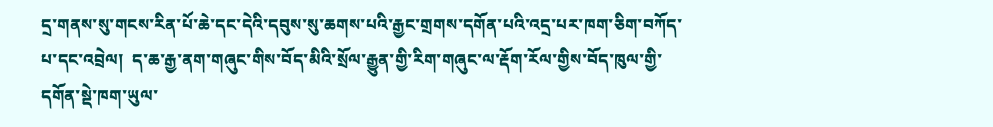དྲ་གནས་སུ་གངས་རིན་པོ་ཆེ་དང་དེའི་དབུས་སུ་ཆགས་པའི་རྒྱང་གྲགས་དགོན་པའི་འདྲ་པར་ཁག་ཅིག་བཀོད་པ་དང་འབྲེལ།  ད་ཆ་རྒྱ་ནག་གཞུང་གིས་བོད་མིའི་སྲོལ་རྒྱུན་གྱི་རིག་གཞུང་ལ་རྡོག་རོལ་གྱིས་བོད་ཁུལ་གྱི་དགོན་སྡེ་ཁག་ཡུལ་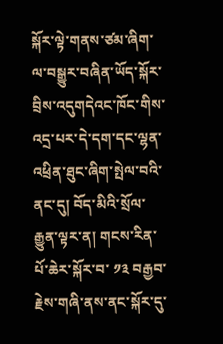སྐོར་ལྟེ་གནས་ཙམ་ཞིག་ལ་བསྒྱུར་བཞིན་ཡོད་སྐོར་བྲིས་འདུགདེའང་ཁོང་གིས་འདྲ་པར་དེ་དག་དང་ལྷན་འཕྲིན་ཐུང་ཞིག་སྤེལ་བའི་ནང་དུ། བོད་མིའི་སྲོལ་རྒྱུན་ལྟར་ན། གངས་རིན་པོ་ཆེར་སྐོར་བ་ ༡༣ བརྒྱབ་རྗེས་གཞི་ནས་ནང་སྐོར་དུ་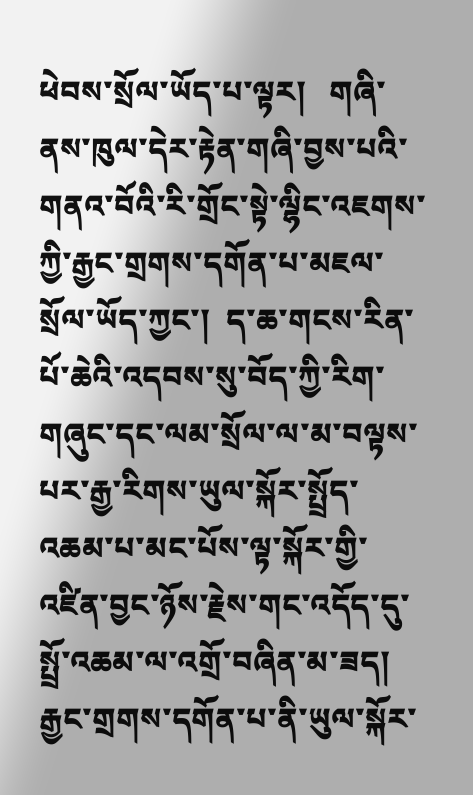ཕེབས་སྲོལ་ཡོད་པ་ལྟར།   གཞི་ནས་ཁུལ་དེར་རྟེན་གཞི་བྱས་པའི་གནའ་བོའི་རི་གྲོང་སྟེ་ལྷིང་འཇགས་ཀྱི་རྒྱང་གྲགས་དགོན་པ་མཇལ་སྲོལ་ཡོད་ཀྱང་།  ད་ཆ་གངས་རིན་པོ་ཆེའི་འདབས་སུ་བོད་ཀྱི་རིག་གཞུང་དང་ལམ་སྲོལ་ལ་མ་བལྟས་པར་རྒྱ་རིགས་ཡུལ་སྐོར་སྤྲོད་འཆམ་པ་མང་པོས་ལྟ་སྐོར་གྱི་འཛིན་བྱང་ཉོས་རྗེས་གང་འདོད་དུ་སྤྲོ་འཆམ་ལ་འགྲོ་བཞིན་མ་ཟད།  རྒྱང་གྲགས་དགོན་པ་ནི་ཡུལ་སྐོར་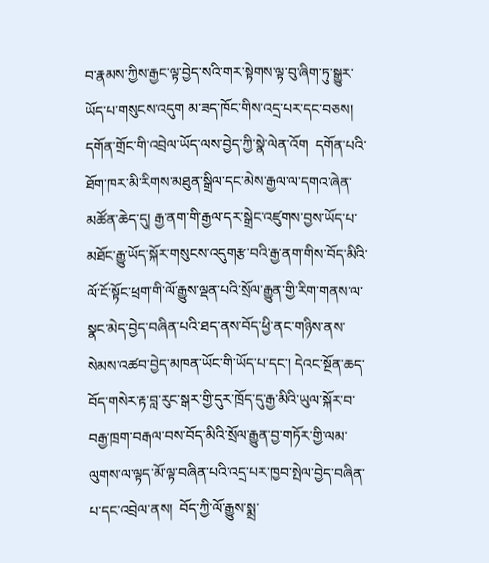བ་རྣམས་ཀྱིས་རྒྱང་ལྟ་བྱེད་སའི་གར་སྟེགས་ལྟ་བུ་ཞིག་ཏུ་སྒྱུར་ཡོད་པ་གསུངས་འདུག མ་ཟད་ཁོང་གིས་འདྲ་པར་དང་བཅས། དགོན་གྲོང་གི་འབྲེལ་ཡོད་ལས་བྱེད་ཀྱི་སྣེ་ལེན་འོག  དགོན་པའི་ཐོག་ཁར་མི་རིགས་མཐུན་སྒྲིལ་དང་མེས་རྒྱལ་ལ་དགའ་ཞེན་མཚོན་ཆེད་དུ། རྒྱ་ནག་གི་རྒྱལ་དར་སྒྲེང་འཛུགས་བྱས་ཡོད་པ་མཐོང་རྒྱུ་ཡོད་སྐོར་གསུངས་འདུགརྩ་བའི་རྒྱ་ནག་གིས་བོད་མིའི་ལོ་ངོ་སྟོང་ཕྲག་གི་ལོ་རྒྱུས་ལྡན་པའི་སྲོལ་རྒྱུན་གྱི་རིག་གནས་ལ་སྣང་མེད་བྱེད་བཞིན་པའི་ཐད་ནས་བོད་ཕྱི་ནང་གཉིས་ནས་སེམས་འཚབ་བྱེད་མཁན་ཡོང་གི་ཡོད་པ་དང་། དེའང་སྔོན་ཆད་བོད་གསེར་རྟ་བླ་རུང་སྒར་གྱི་དུར་ཁྲོད་དུ་རྒྱ་མིའི་ཡུལ་སྐོར་བ་བརྒྱ་ཁྲག་བརྒལ་བས་བོད་མིའི་སྲོལ་རྒྱུན་བྱ་གཏོར་གྱི་ལམ་ལུགས་ལ་ལྟད་མོ་ལྟ་བཞིན་པའི་འདྲ་པར་ཁྱབ་སྤེལ་བྱེད་བཞིན་པ་དང་འབྲེལ་ནས།  བོད་ཀྱི་ལོ་རྒྱུས་སྨྲ་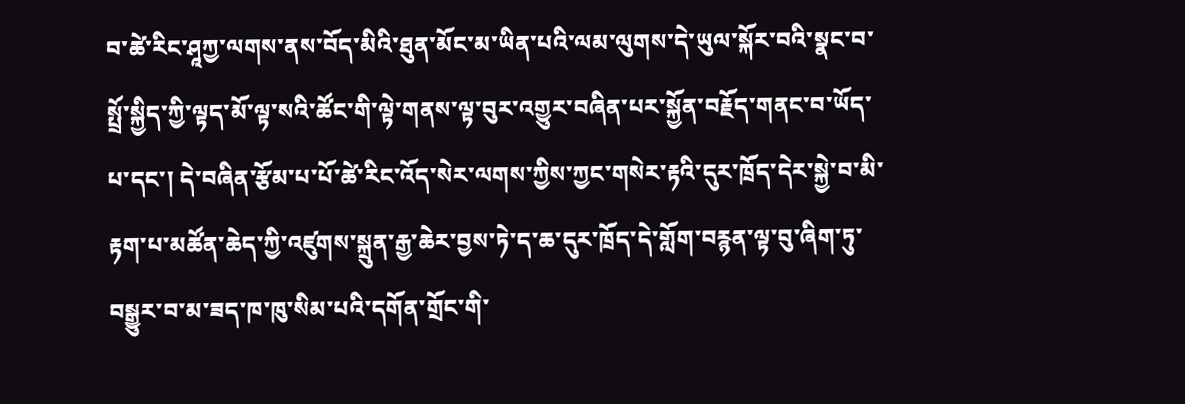བ་ཚེ་རིང་ཤཱཀྱ་ལགས་ནས་བོད་མིའི་ཐུན་མོང་མ་ཡིན་པའི་ལམ་ལུགས་དེ་ཡུལ་སྐོར་བའི་སྣང་བ་སྤྲོ་སྐྱིད་ཀྱི་ལྟད་མོ་ལྟ་སའི་ཚོང་གི་ལྟེ་གནས་ལྟ་བུར་འགྱུར་བཞིན་པར་སྐྱོན་བརྗོད་གནང་བ་ཡོད་པ་དང་། དེ་བཞིན་རྩོམ་པ་པོ་ཚེ་རིང་འོད་སེར་ལགས་ཀྱིས་ཀྱང་གསེར་རྟའི་དུར་ཁྲོད་དེར་སྐྱེ་བ་མི་རྟག་པ་མཚོན་ཆེད་ཀྱི་འཛུགས་སྐྲུན་རྒྱ་ཆེར་བྱས་ཏེ་ད་ཆ་དུར་ཁྲོད་དེ་གློག་བརྙན་ལྟ་བུ་ཞིག་ཏུ་བསྒྱུར་བ་མ་ཟད་ཁ་ཁུ་སིམ་པའི་དགོན་གྲོང་གི་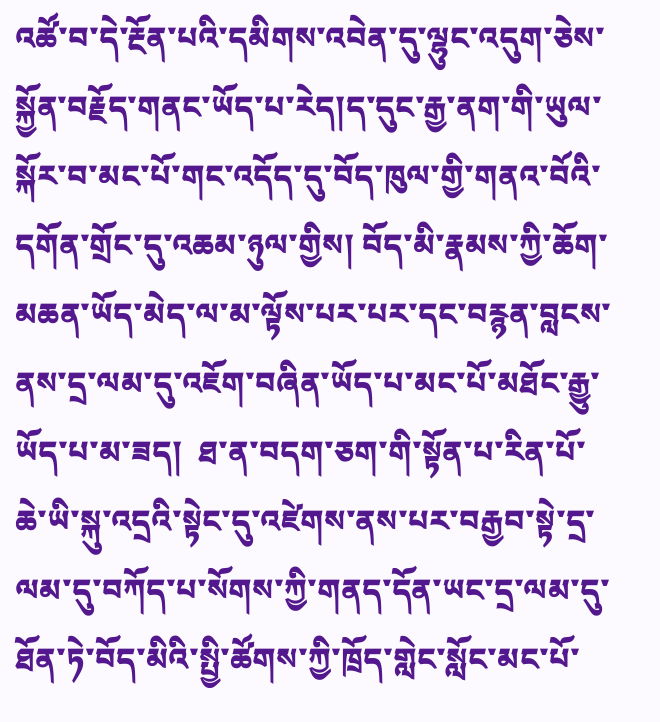འཚོ་བ་དེ་རྔོན་པའི་དམིགས་འབེན་དུ་ལྷུང་འདུག་ཅེས་སྐྱོན་བརྗོད་གནང་ཡོད་པ་རེད།ད་དུང་རྒྱ་ནག་གི་ཡུལ་སྐོར་བ་མང་པོ་གང་འདོད་དུ་བོད་ཁུལ་གྱི་གནའ་བོའི་དགོན་གྲོང་དུ་འཆམ་ཉུལ་གྱིས། བོད་མི་རྣམས་ཀྱི་ཆོག་མཆན་ཡོད་མེད་ལ་མ་ལྟོས་པར་པར་དང་བརྙན་བླངས་ནས་དྲ་ལམ་དུ་འཇོག་བཞིན་ཡོད་པ་མང་པོ་མཐོང་རྒྱུ་ཡོད་པ་མ་ཟད།  ཐ་ན་བདག་ཅག་གི་སྟོན་པ་རིན་པོ་ཆེ་ཡི་སྐུ་འདྲའི་སྟེང་དུ་འཛེགས་ནས་པར་བརྒྱབ་སྟེ་དྲ་ལམ་དུ་བཀོད་པ་སོགས་ཀྱི་གནད་དོན་ཡང་དྲ་ལམ་དུ་ཐོན་ཏེ་བོད་མིའི་སྤྱི་ཚོགས་ཀྱི་ཁྲོད་གླེང་སློང་མང་པོ་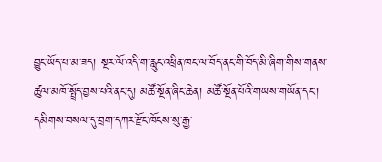བྱུང་ཡོད་པ་མ་ཟད། སྔར་ལོ་འདི་ག་རླུང་འཕྲིན་ཁང་ལ་བོད་ནང་གི་བོད་མི་ཞིག་གིས་གནས་ཚུལ་མཁོ་སྤྲོད་བྱས་པའི་ནང་དུ། མཚོ་སྔོན་ཞིང་ཆེན། མཚོ་སྔོན་པོའི་གཡས་གཡོན་དང་། དམིགས་བསལ་དུ་བྲག་དཀར་རྫོང་ཁོངས་སུ་རྒྱ་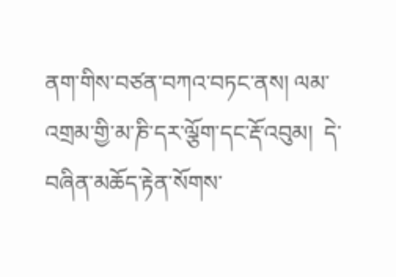ནག་གིས་བཙན་བཀའ་བཏང་ནས། ལམ་འགྲམ་གྱི་མ་ཎི་དར་ལྕོག་དང་རྡོ་འབུམ།  དེ་བཞིན་མཆོད་རྟེན་སོགས་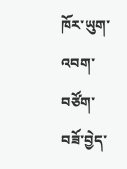ཁོར་ཡུག་འབག་བཙོག་བཟོ་བྱེད་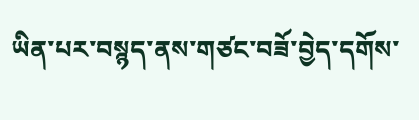ཡིན་པར་བསྙད་ནས་གཙང་བཟོ་བྱེད་དགོས་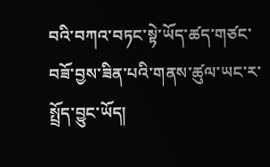བའི་བཀའ་བཏང་སྟེ་ཡོད་ཚད་གཙང་བཟོ་བྱས་ཟིན་པའི་གནས་ཚུལ་ཡང་ར་སྤྲོད་བྱུང་ཡོད།